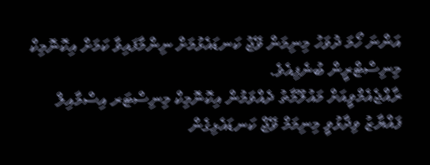އަންނަ ހޯމަ ދުވަހު މިނިމަން ވޭޖު ކަނޑައެޅުމަށް ނިންމާފައިވާ ކަމަށް އިކޮނޮމިކް މިނިސްޓްރީން ބުނެފިއެވެ.
ރާއްޖެއެމްވީއަށް މައުލޫމާތު ދެއްވަމުން އިކޮނޮމިކް މިނިސްޓަރ އިސްމާއިލް ފައްޔާޒު ވިދާޅުވީ މިނިމަމް ވޭޖް ކަނޑައެޅިގެން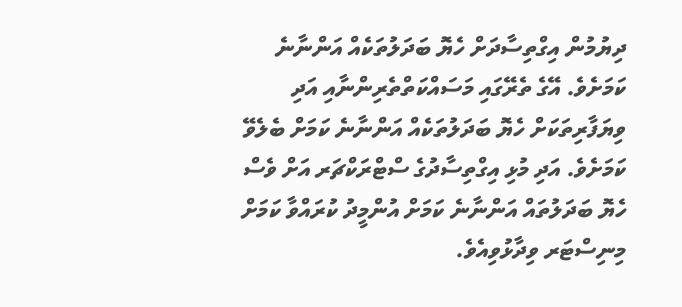ދިޔުމުން އިގްތިސާދަށް ހެޔޮ ބަދަލުތަކެއް އަންނާނެ ކަމަށެވެ. އޭގެ ތެރޭގައި މަސައްކަތްތެރިންނާއި އަދި ވިޔަފާރިތަކަށް ހެޔޮ ބަދަލުތަކެއް އަންނާނެ ކަމަށް ބެލެވޭ ކަމަށެވެ. އަދި މުޅި އިގްތިސާދުގެ ސްޓްރަކްޗަރ އަށް ވެސް ހެޔޮ ބަދަލުތައް އަންނާނެ ކަމަށް އުންމީދު ކުރައްވާ ކަމަށް މިނިސްޓަރ ވިދާޅުވިއެވެ.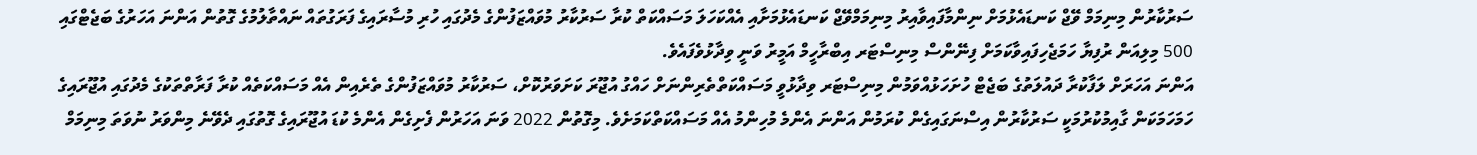ސަރުކާރުން މިނިމަމް ވޭޖް ކަނޑައެޅުމަށް ނިންމާފައިވާއިރު މިނިމަމްވޭޖް ކަނޑައެޅުމަށާއި އެއްކަހަލަ މަސައްކަތް ކުރާ ސަރުކާރު މުވައްޒަފުންގެ މެދުގައި ހުރި މުސާރައިގެ ފަރަގުތައް ނައްތާލުމުގެ ގޮތުން އަންނަ އަހަރުގެ ބަޖެޓްގައި 500 މިލިއަން ރުފިޔާ ހަމަޖެހިފައިވާކަމަށް ފިނޭންސް މިނިސްޓަރ އިބްރާހީމް އަމީރު ވަނީ ވިދާޅުވެފައެވެ.
އަންނަ އަހަރަށް ލަފާކުރާ ދައުލަތުގެ ބަޖެޓް ހުށަހަޅުއްވަމުން މިނިސްޓަރ ވިދާޅުވީ މަސައްކަތްތެރިންނަށް ހައްގު އުޖޫރަ ކަށަވަރުކޮށް، ސަރުކާރު މުވައްޒަފުންގެ ތެރެއިން އެއް މަސައްކަތެއް ކުރާ ފަރާތްތަކުގެ މެދުގައި އުޖޫރައިގެ ހަމަހަމަކަން ގާއިމުކުރުމަކީ ސަރުކާރުން އިސްނަގައިގެން ކުރަމުން އަންނަ އެންމެ މުހިންމު އެއް މަސައްކަތްކަމަށެވެ. މިގޮތުން 2022 ވަނަ އަހަރުން ފެށިގެން އެންމެ ކުޑަ އުޖޫރައިގެ ގޮތުގައި ދެވޭނެ މިންވަރު ނުވަތަ މިނިމަމް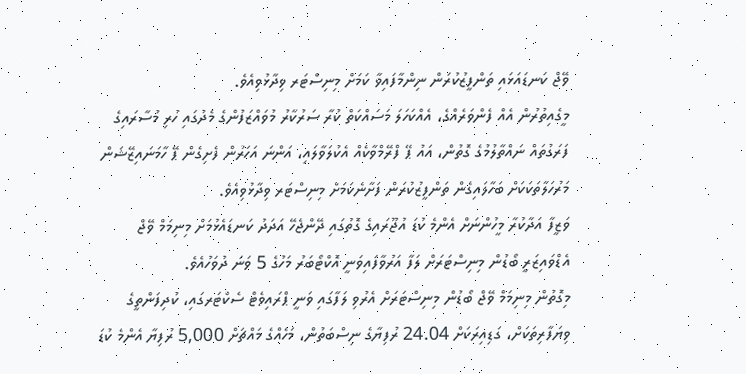ވޭޖް ކަނޑައަޅައި ތަންފީޒުކުރަން ނިންމާފައިވާ ކަމަށް މިނިސްޓަރ ވިދާޅުވިއެވެ.
މީގެއިތުރުން އެއް ފެންވަރެއްގެ، އެއްކަހަލަ މަސައްކަތް ކުރާ ސަރުކާރު މުވައްޒަފުންގެ މެދުގައި ހުރި މުސާރައިގެ ފަރަގުތައް ނައްތާލުމުގެ ގޮތުން، އައު ޕޭ ފްރޭމްވާކެއް އެކުލަވާލައި، އަންނަ އަހަރުން ފެށިގެން ޕޭ ހާމަނައިޒޭޝަން މަރުހަލާތަކަކަށް ބަހާލައިގެން ތަންފީޒުކުރަން ފަށާނެކަމަށް މިނިސްޓަރ ވިދާޅުވިއެވެ.
ވަޒީފާ އަދާކުރާ މީހުންނަށް އެންމެ ކުޑަ އުޖޫރައިގެ ގޮތުގައި ދޭންޖެހޭ އަދަދު ކަނޑައެޅުމަށް މިނިމަމް ވޭޖް އެޑްވައިޒަރީ ބޯޑުން މިނިސްޓަރަށް ލަފާ އަރުވާފައިވަނީ އޮކްޓޯބަރު މަހުގެ 5 ވަނަ ދުވަހުއެވެ.
މިގޮތުން މިނިމަމް ވޭޖް ބޯޑުން މިނިސްޓަރަށް އެރުވި ލަފާގައި ވަނީ ޕްރައިވެޓް ސެކްޓަރގައި، ކުދިފަންތީގެ ވިޔަފާރިތަކަށް، ގަޑިއިރަކަށް 24.04 ރުފިޔާގެ ނިސްބަތުން، މަހެއްގެ މައްޗަށް 5,000 ރުފިޔާ އެންމެ ކުޑަ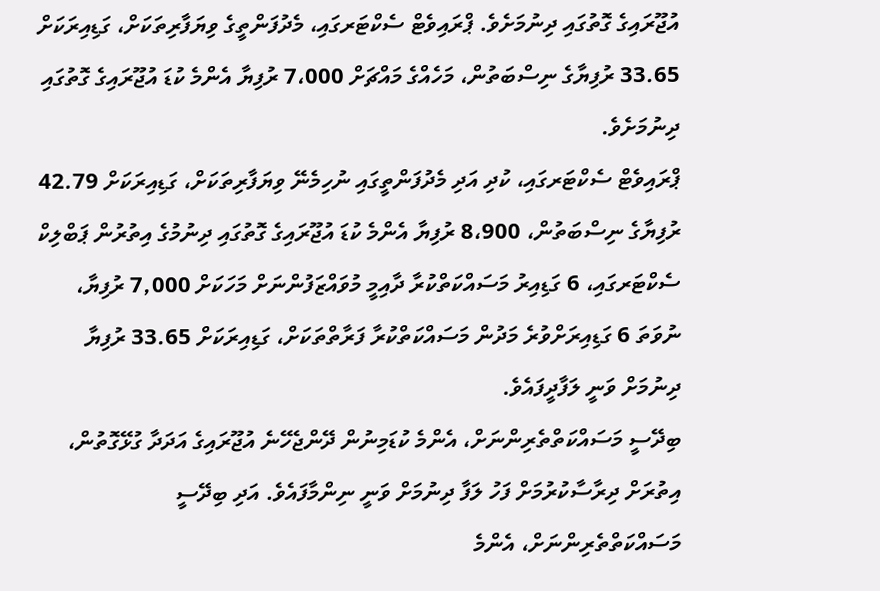އުޖޫރައިގެ ގޮތުގައި ދިނުމަށެވެ. ޕްރައިވެޓް ސެކްޓަރގައި، މެދުފަންތީގެ ވިޔަފާރިތަކަށް، ގަޑިއިރަކަށް 33.65 ރުފިޔާގެ ނިސްބަތުން، މަހެއްގެ މައްޗަށް 7،000 ރުފިޔާ އެންމެ ކުޑަ އުޖޫރައިގެ ގޮތުގައި ދިނުމަށެވެ.
ޕްރައިވެޓް ސެކްޓަރގައި، ކުދި އަދި މެދުފަންތީގައި ނުހިމެނޭ ވިޔަފާރިތަކަށް، ގަޑިއިރަކަށް 42.79 ރުފިޔާގެ ނިސްބަތުން، 8،900 ރުފިޔާ އެންމެ ކުޑަ އުޖޫރައިގެ ގޮތުގައި ދިނުމުގެ އިތުރުން ޕަބްލިކް ސެކްޓަރގައި، 6 ގަޑިއިރު މަސައްކަތްކުރާ ދާއިމީ މުވައްޒަފުންނަށް މަހަކަށް 7,000 ރުފިޔާ، ނުވަތަ 6 ގަޑިއިރަށްވުރެ މަދުން މަސައްކަތްކުރާ ފަރާތްތަކަށް، ގަޑިއިރަކަށް 33.65 ރުފިޔާ ދިނުމަށް ވަނީ ލަފާދީފައެވެ.
ބިދޭސީ މަސައްކަތްތެރިންނަށް، އެންމެ ކުޑަމިނުން ދޭންޖެހޭނެ އުޖޫރައިގެ އަދަދާ ގުޅޭގޮތުން، އިތުރަށް ދިރާސާކުރުމަށް ފަހު ލަފާ ދިނުމަށް ވަނީ ނިންމާފައެވެ. އަދި ބިދޭސީ މަސައްކަތްތެރިންނަށް، އެންމެ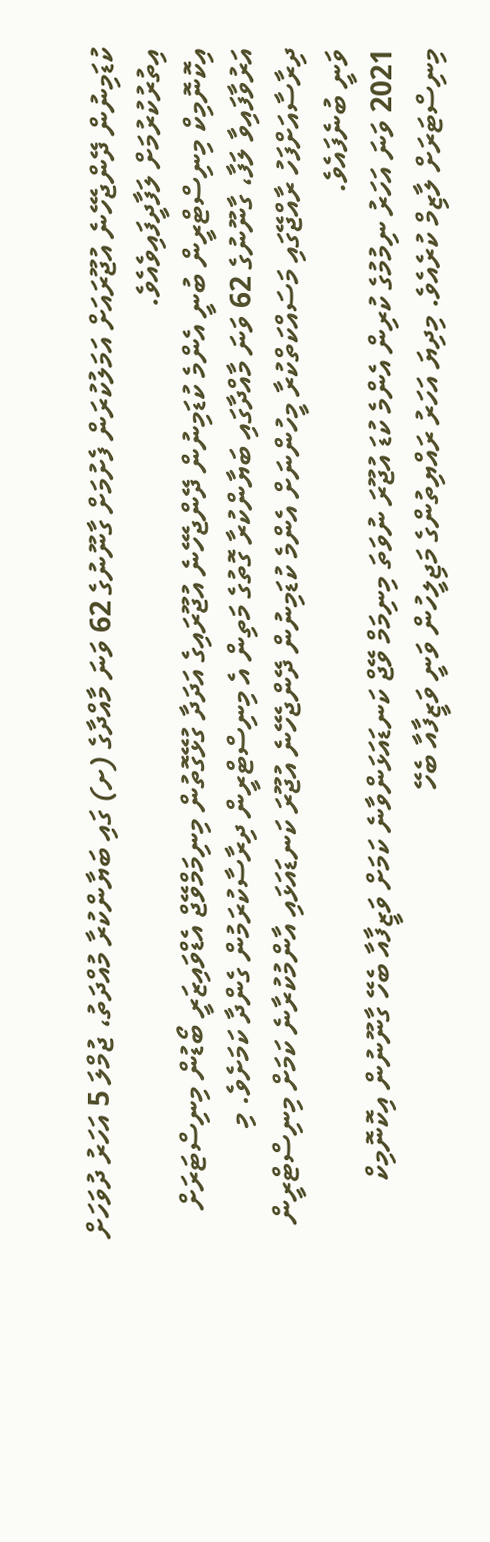ކުޑަމިނުން ދޭންޖެހޭނެ އުޖޫރައަށް އަމަލުކުރަން ފެށުމަށް ގާނޫނުގެ 62 ވަނަ މާއްދާގެ (ށ) ގައި ބަޔާންކުރާ މުއްދަތު، ޖުމްލަ 5 އަހަރު ދުވަހަށް އިތުރުކުރުމަށް ލަފާދީފައިވެއެވެ.
އިކޮނޮމިކް މިނިސްޓްރީން ބުނީ އެންމެ ކުޑަމިނުން ދޭންޖެހޭނެ އުޖޫރައިގެ އަދަދާ ގުޅޭގޮތުން މިނިމަމްވޭޖް އެޑްވައިޒަރީ ބޯޑުން މިނިސްޓަރަށް އަރުވާފައިވާ ލަފާ، ގާނޫނުގެ 62 ވަނަ މާއްދާގައި ބަޔާންކުރާ ގޮތުގެ މަތިން އެ މިނިސްޓްރީން ދިރާސާކުރަމުން ގެންދާ ކަމަށެވެ. މި ދިރާސާއަށްފަހު ރާއްޖޭގައި މަސައްކަތްކުރާ މީހުންނަށް އެންމެ ކުޑަމިނުން ދޭންޖެހޭނެ އުޖޫރަ ކަނޑައަޅައި އާންމުކުރާނެ ކަމަށް މިނިސްޓްރީން ވަނީ ބުނެފައެވެ.
2021 ވަނަ އަހަރު ނިމުމުގެ ކުރިން އެންމެ ކުޑަ އުޖޫރަ ނުވަތަ މިނިމަމް ވޭޖް ކަނޑައަޅަންވާނެ ކަމަށް ވަޒީފާއާ ބެހޭ ގާނޫނުން އިކޮނޮމިކް މިނިސްޓަރަށް ލާޒިމް ކުރެއެވެ. މިދިޔަ އަހަރު ރައްޔިތުންގެ މަޖިލީހުން ވަނީ ވަޒީފާއާ ބެހޭ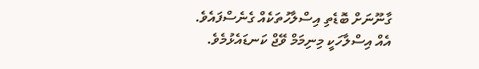ގާނޫނަށް ބޮޑެތި އިސްލާހުތަކެއް ގެނެސްފައެވެ. އެއް އިސްލާހަކީ މިނިމަމް ވޭޖް ކަނޑައެޅުމެވެ.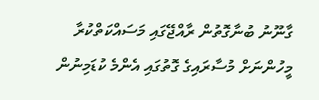ގާނޫނު ބުނާގޮތުން ރާއްޖޭގައި މަސައްކަތްކުރާ މީހުންނަށް މުސާރައިގެ ގޮތުގައި އެންމެ ކުޑަމިނުން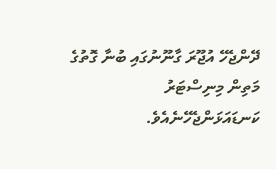ދޭންޖެހޭ އުޖޫރަ ގާނޫނުގައި ބުނާ ގޮތުގެ މަތިން މިނިސްޓަރު ކަނޑައަޅަންޖެހޭނެއެވެ.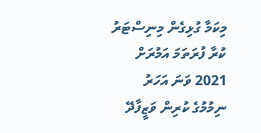މިކަމާ ގުޅިގެން މިނިސްޓަރު ކުރާ ފުރަތަމަ އަމުރަށް 2021 ވަނަ އަހަރު ނިމުމުގެ ކުރިން ވަޒީފާދޭ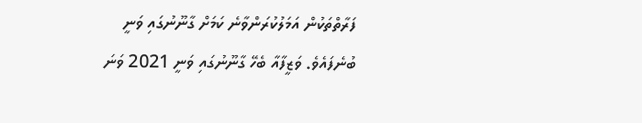ފަރާތްތަކުން އަމަލުކުރަންވާނެ ކަމަށް ގާނޫނުގައި ވަނީ ބުނެފައެވެ. ވަޒީފާއާ ބެހޭ ގާނޫނުގައި ވަނީ 2021 ވަނަ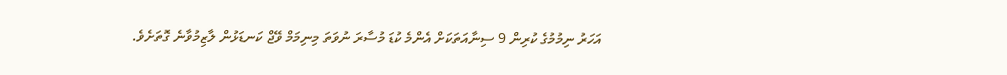އަހަރު ނިމުމުގެ ކުރިން 9 ސިނާއަތަކަށް އެންމެ ކުޑަ މުސާރަ ނުވަތަ މިނިމަމް ވޭޖް ކަނޑަޅުން ލާޒިމުވާނެ ގޮތަށެވެ.